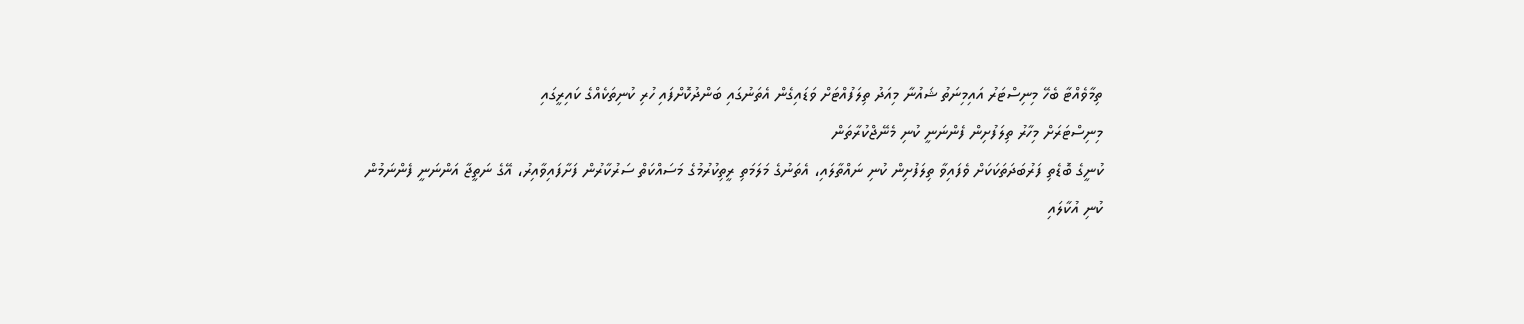ތިމާވެއްޓާ ބެހޭ މިނިސްޓަރު އައިމިނަތު ޝައުނާ މިއަދު ތިލަފުއްޓަށް ވަޑައިގެން އެތަނުގައި ބަންދުކޮށްފައި ހުރި ކުނިތަކެއްގެ ކައިރީގައި
މިނިސްޓަރަށް މިހާރު ތިލަފުށިން ފެންނަނީ ކުނި މެނޭޖްކުރާތަން
ކުނީގެ ބޮޑެތި ފަރުބަދަތަކަކަށް ވެފައިވާ ތިލަފުށިން ކުނި ނައްތާލައި، އެތަނުގެ މަލަމަތި ރީތިކުރުމުގެ މަސައްކަތް ސަރުކާރުން ފަށާފައިވާއިރު، އޭގެ ނަތީޖާ އަންނަނީ ފެންނަމުން
ކުނި އުކާލައި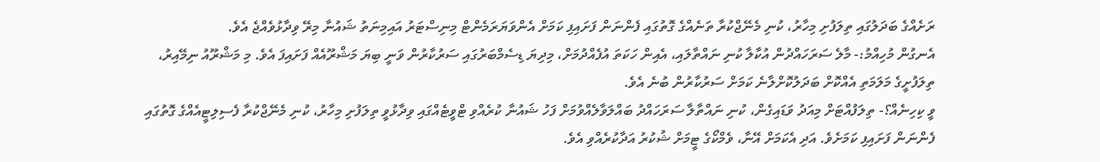ރަށެއްގެ ބަދަލުގައި ތިލަފުށި މިހާރު، ކުނި މެނޭޖްކުރާ ތަނެއްގެ ގޮތުގައި ފެންނަން ފަށައިފި ކަމަށް އެންވަޔަރަމެންޓް މިނިސްޓަރު އައިމިނަތު ޝައުނާ މިރޭ ވިދާޅުވެއްޖެ އެވެ.
އެނގުން މުހިއްމު:- މާލެ ސަރަހައްދުން އުކާލާ ކުނި ނައްތާލައި، އެއިން ހަކަތަ އުފެއްދުމަށް، މިދިޔަ ޑިސެމްބަރުގައި ސަރުކާރުން ވަނީ ބިޔަ މަޝްރޫއެއް ފަށައިފަ އެވެ. މި މަޝްރޫއު ނިމޭއިރު، ތިލަފުށީގެ މަލަމަތި އެއްކޮށް ބަދަލުކޮށްލާނެ ކަމަށް ސަރުކާރުން ބުނެ އެވެ.
ވީ ކިހިނެއް؟- ތިލަފުއްޓަށް މިއަދު ވަޑައިގެން، ކުނި ނައްތާލާ ސަރަހައްދު ބައްލަވާލެއްވުމަށް ފަހު ޝައުނާ ކުރެއްވި ޓްވީޓެއްގައި ވިދާޅުވީ ތިލަފުށި މިހާރު، ކުނި މެނޭޖްކުރާ ފެސިލިޓީއެއްގެ ގޮތުގައި ފެންނަން ފަށައިފި ކަމަށެވެ. އަދި އެކަމަށް އޭނާ، ވެމްކޯގެ ޓީމަށް ޝުކުރު އަދާކުރެއްވި އެވެ.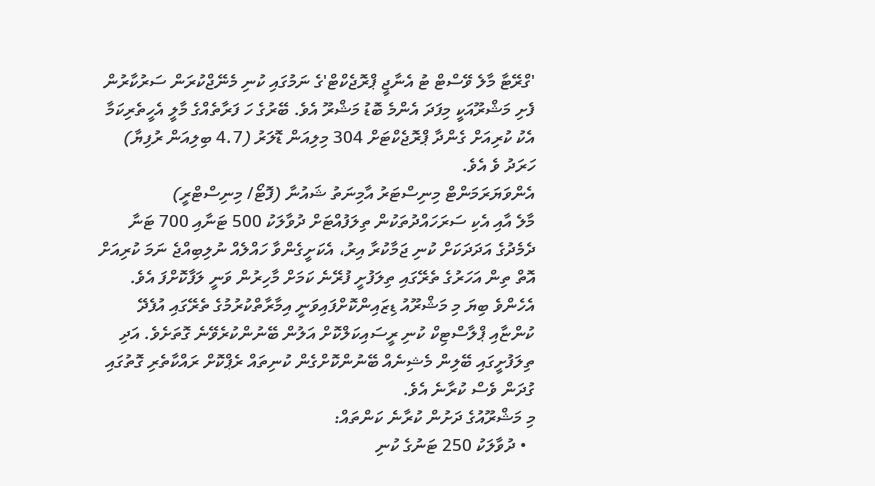'ގްރޭޓާ މާލެ ވޭސްޓް ޓު އެނާޖީ ޕްރޮޖެކްޓް'ގެ ނަމުގައި ކުނި މެނޭޖްކުރަން ސަރުކާރުން ފެށި މަޝްރޫއަކީ މިފަދަ އެންމެ ބޮޑު މަޝްރޫ އެވެ. ބޭރުގެ ހަ ފަރާތެއްގެ މާލީ އެހީތެރިކަމާ އެކު ކުރިއަށް ގެންދާ ޕްރޮޖެކްޓަށް 304 މިލިއަން ޑޮލަރު (4.7 ބިލިއަން ރުފިޔާ) ހަރަދު ވެ އެވެ.
އެންވަޔަރަމަންޓް މިނިސްޓަރު އާމިނަތު ޝައުނާ (ފޮޓޯ/ މިނިސްޓްރީ)
މާލެ އާއި އެކި ސަރަހައްދުތަކުން ތިލަފުއްޓަށް ދުވާލަކު 500 ޓަނާއި 700 ޓަނާ ދެމެދުގެ އަދަދަކަށް ކުނި ޖަމާކުރާ އިރު، އެކަށީގެންވާ ހައްލެއް ނުލިބިއްޖެ ނަމަ ކުރިއަށް އޮތް ތިން އަހަރުގެ ތެރޭގައި ތިލަފުށީ ފުރޭނެ ކަމަށް މާހިރުން ވަނީ ލަފާކޮށްފަ އެވެ.
އެހެންވެ ބިޔަ މި މަޝްރޫއު ޑިޒައިންކޮށްފައިވަނީ އިމާރާތްކުރުމުގެ ތެރޭގައި އުފެދޭ ކުންޏާއި ޕްލާސްޓިކް ކުނި ރީސައިކަލްކޮށް އަލުން ބޭނުންކުރެވޭނެ ގޮތަށެވެ. އަދި ތިލަފުށީގައި ބޭލިން މެޝިނެއް ބޭނުންކޮށްގެން ކުނިތައް ރެޕްކޮށް ރައްކާތެރި ގޮތުގައި ގުދަން ވެސް ކުރާނެ އެވެ.
މި މަޝްރޫއުގެ ދަށުން ކުރާނެ ކަންތައް:
  • ދުވާލަކު 250 ޓަނުގެ ކުނި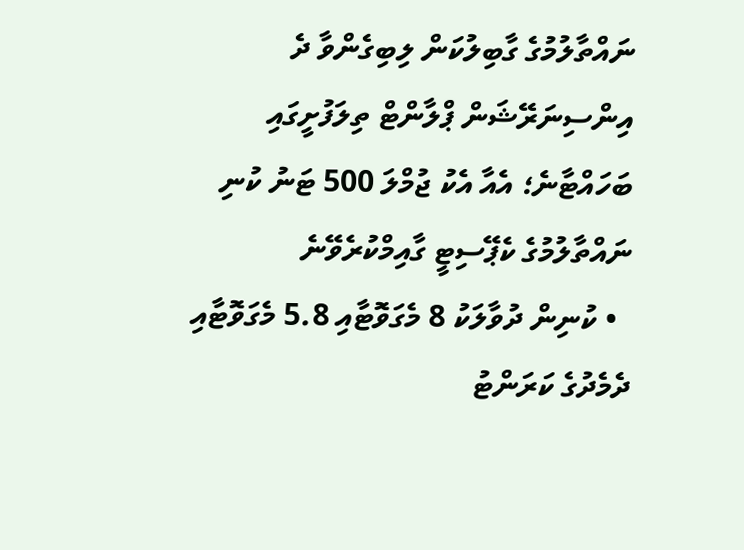ނައްތާލުމުގެ ގާބިލުކަން ލިބިގެންވާ ދެ އިންސިނަރޭޝަން ޕްލާންޓް ތިލަފުށީގައި ބަހައްޓާނެ؛ އެއާ އެކު ޖުމްލަ 500 ޓަނު ކުނި ނައްތާލުމުގެ ކެޕޭސިޓީ ގާއިމްކުރެވޭނެ
  • ކުނިން ދުވާލަކު 8 މެގަވޮޓާއި 5.8 މެގަވޮޓާއި ދެމެދުގެ ކަރަންޓު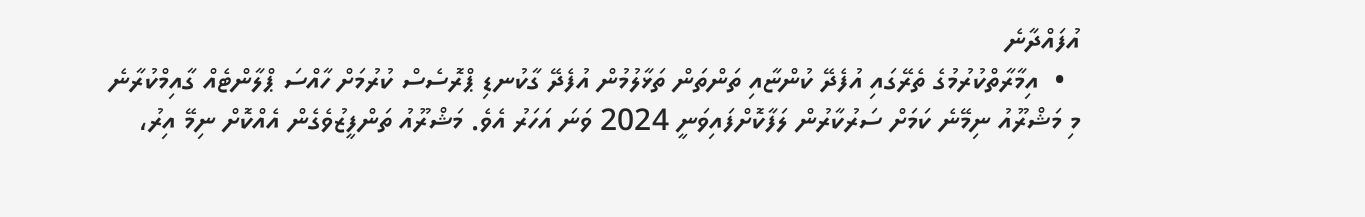އުފައްދާނެ
  •  އިމާރާތްކުރުމުގެ ތެރޭގައި އުފެދޭ ކުންޏާއި ތަންތަން ތަޅާލުމުން އުފެދޭ ގާކުނޑި ޕްރޮސެސް ކުރުމަށް ހާއްސަ ޕްލާންޓެއް ގާއިމްކުރާނެ
މި މަޝްރޫއު ނިމޭނެ ކަމަށް ސަރުކާރުން ލަފާކޮށްފައިވަނީ 2024 ވަނަ އަހަރު އެވެ. މަޝްރޫއު ތަންފީޒުވެގެން އެއްކޮށް ނިމޭ އިރު،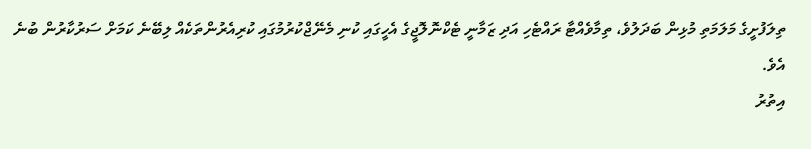ތިލަފުށީގެ މަލަމަތި މުޅިން ބަދަލުވެ، ތިމާވެއްޓާ ރައްޓެހި އަދި ޒަމާނީ ޓެކްނޮލޮޖީގެ އެހީގައި ކުނި މެނޭޖްކުރުމުގައި ކުރިއެރުންތަކެއް ލިބޭނެ ކަމަށް ސަރުކާރުން ބުނެ އެވެ.
އިތުރު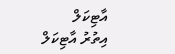އާޓިކަލް
އިތުރު އާޓިކަލް